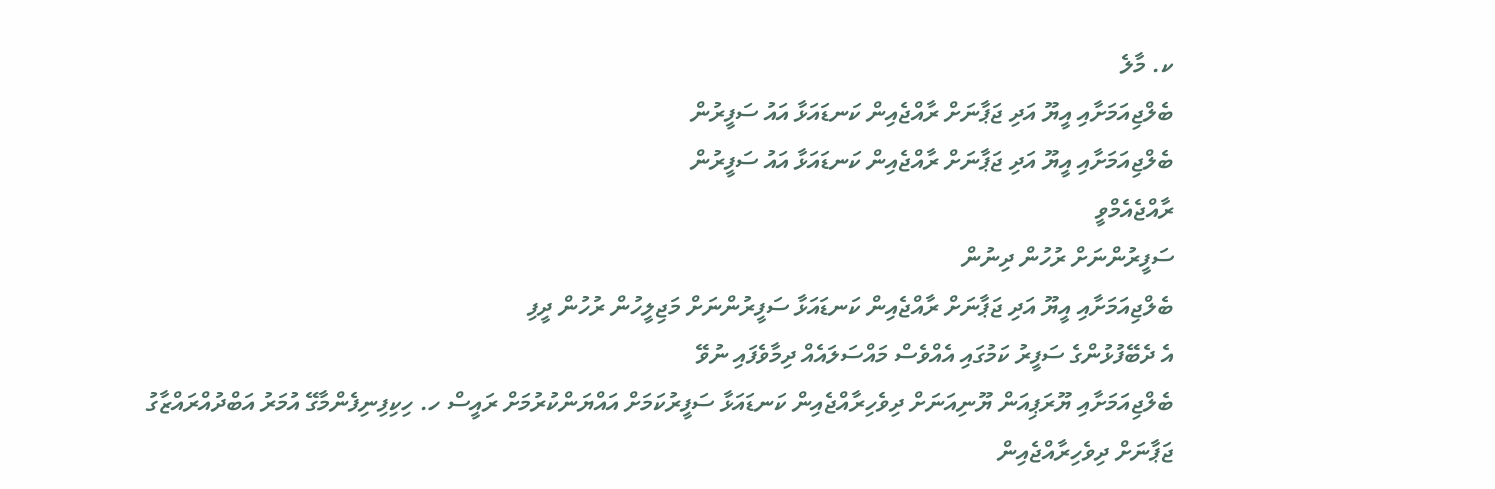ކ. މާލެ
ބެލްޖިއަމަށާއި އީޔޫ އަދި ޖަޕާނަށް ރާއްޖެއިން ކަނޑައަޅާ އައު ސަފީރުން
ބެލްޖިއަމަށާއި އީޔޫ އަދި ޖަޕާނަށް ރާއްޖެއިން ކަނޑައަޅާ އައު ސަފީރުން
ރާއްޖެއެމްވީ
ސަފީރުންނަށް ރުހުން ދިނުން
ބެލްޖިއަމަށާއި އީޔޫ އަދި ޖަޕާނަށް ރާއްޖެއިން ކަނޑައަޅާ ސަފީރުންނަށް މަޖިލީހުން ރުހުން ދީފި
އެ ދެބޭފުޅުންގެ ސަފީރު ކަމުގައި އެއްވެސް މައްސަލައެއް ދިމާވެފައި ނުވޭ
ބެލްޖިއަމަށާއި ޔޫރަޕިއަން ޔޫނިއަނަށް ދިވެހިރާއްޖެއިން ކަނޑައަޅާ ސަފީރުކަމަށް އައްޔަންކުރުމަށް ރައީސް ހ. ހިކިފިނިފެންމާގޭ އުމަރު އަބްދުއްރައްޒާގު
ޖަޕާނަށް ދިވެހިރާއްޖެއިން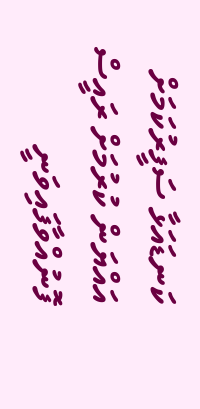ކަނޑައަޅާ ސަފީރުކަމަށް އައްޔަން ކުރުމަށް ރައީސް ފޮނުއްވާފައިވަނީ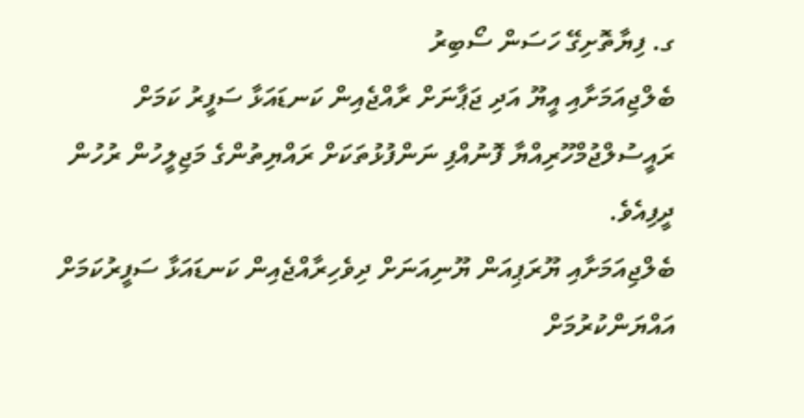ގ. ފިޔާތޮށިގޭ ހަސަން ސޯބިރު
ބެލްޖިއަމަށާއި އީޔޫ އަދި ޖަޕާނަށް ރާއްޖެއިން ކަނޑައަޅާ ސަފީރު ކަމަށް ރައީސުލްޖުމްހޫރިއްޔާ ފޮނުއްފި ނަންފުޅުތަކަށް ރައްޔިތުންގެ މަޖިލީހުން ރުހުން ދީފިއެވެ.
ބެލްޖިއަމަށާއި ޔޫރަޕިއަން ޔޫނިއަނަށް ދިވެހިރާއްޖެއިން ކަނޑައަޅާ ސަފީރުކަމަށް އައްޔަންކުރުމަށް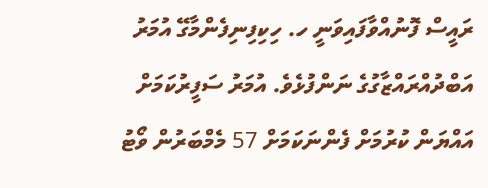ރައީސް ފޮނުއްވާފައިވަނީ ހ. ހިކިފިނިފެންމާގޭ އުމަރު އަބްދުއްރައްޒާގުގެ ނަންފުޅެވެ. އުމަރު ސަފީރުކަމަށް އައްޔަން ކުރުމަށް ފެންނަކަމަށް 57 މެމްބަރުން ވޯޓު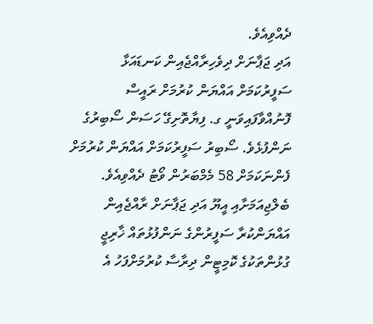ދެއްވިއެވެ.
އަދި ޖަޕާނަށް ދިވެހިރާއްޖެއިން ކަނޑައަޅާ ސަފީރުކަމަށް އައްޔަން ކުރުމަށް ރައީސް ފޮނުއްވާފައިވަނީ ގ. ފިޔާތޮށިގޭ ހަސަން ސޯބިރުގެ ނަންފުޅެވެ. ސޯބިރު ސަފީރުކަމަށް އައްޔަން ކުރުމަށް ފެންނަކަމަށް 58 މެމްބަރުން ވޯޓު ދެއްވިއެވެ.
ބެލްޖިއަމަށާއި އީޔޫ އަދި ޖަޕާނަށް ރާއްޖެއިން އައްޔަންކުރާ ސަފީރުންގެ ނަންފުޅުތައް ޚާރިޖީ ގުޅުންތަކުގެ ކޮމިޓީން ދިރާސާ ކުރުމަށްފަހު އެ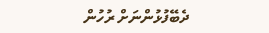ދެބޭފުޅުންނަށް ރުހުން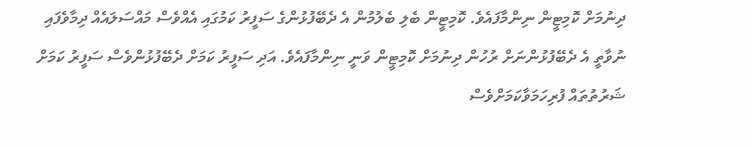ދިނުމަށް ކޮމިޓީން ނިންމާފައެވެ. ކޮމިޓީން ބެލި ބެލުމުން އެ ދެބޭފުޅުންގެ ސަފީރު ކަމުގައި އެއްވެސް މައްސަލައެއް ދިމާވެފައި ނުވާތީ އެ ދެބޭފުޅުންނަށް ރުހުން ދިނުމަށް ކޮމިޓީން ވަނީ ނިންމާފައެވެ. އަދި ސަފީރު ކަމަށް ދެބޭފުޅުންވެސް ސަފީރު ކަމަށް ޝަރުތުތައް ފުރިހަމަވާކަމަށްވެސް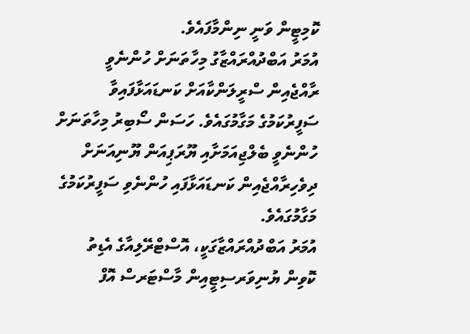ކޮމިޓީން ވަނީ ނިންމާފައެވެ.
އުމަރު އަބްދުއްރައްޒާގު މިހާތަނަށް ހުންނެވީ ރާއްޖެއިން ސްރީލަންކާއަށް ކަނޑައަޅާފައިވާ ސަފީރުކަމުގެ މަގާމުގައެވެ. ހަސަން ސޯބިރު މިހާތަނަށް ހުންނެވީ ބެލްޖިއަމަށާއި ޔޫރަޕިއަން ޔޫނިއަނަށް ދިވެހިރާއްޖެއިން ކަނޑައަޅާފައި ހުންނެވި ސަފީރުކަމުގެ މަގާމުގައެވެ.
އުމަރު އަބްދުއްރައްޒާގަކީ، އޮސްޓްރޭލިއާގެ އެޑިތު ކޮވިން ޔުނިވަރސިޓީއިން މާސްޓަރސް އޮފް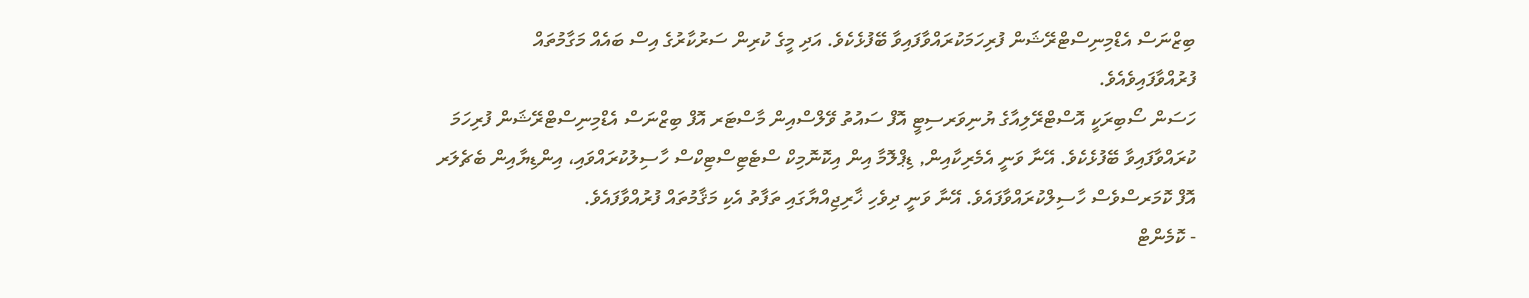ބިޒްނަސް އެޑްމިނިސްޓްރޭޝަން ފުރިހަމަކުރައްވާފައިވާ ބޭފުޅެކެވެ. އަދި މީގެ ކުރިން ސަރުކާރުގެ އިސް ބައެއް މަގާމުތައް ފުރުއްވާފައިވެއެވެ.
ހަސަން ސޯބިރަކީ އޮސްޓްރޭލިއާގެ ޔުނިވަރސިޓީ އޮފް ސައުތު ވޭލްސްއިން މާސްޓަރ އޮފް ބިޒްނަސް އެޑްމިނިސްޓްރޭޝަން ފުރިހަމަ ކުރައްވާފައިވާ ބޭފުޅެކެވެ. އޭނާ ވަނީ އެމެރިކާއިން, ޑިޕްލޮމާ އިން އިކޮނޮމިކް ސްޓެޓިސްޓިކްސް ހާސިލުކުރައްވައި، އިންޑިޔާއިން ބެޗެލަރ އޮފް ކޮމަރސްވެސް ހާސިލްކުރައްވާފައެވެ. އޭނާ ވަނީ ދިވެހި ޚާރިޖިއްޔާގައި ތަފާތު އެކި މަޤާމުތައް ފުރުއްވާފައެވެ.
- ކޮމެންޓް